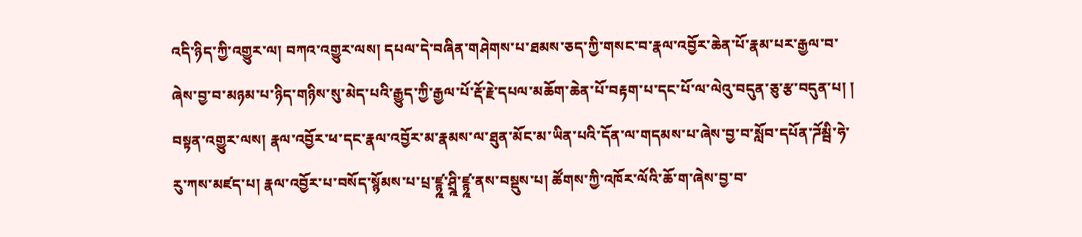འདི་ཉིད་ཀྱི་འགྱུར་ལ། བཀའ་འགྱུར་ལས། དཔལ་དེ་བཞིན་གཤེགས་པ་ཐམས་ཅད་ཀྱི་གསང་བ་རྣལ་འབྱོར་ཆེན་པོ་རྣམ་པར་རྒྱལ་བ་ཞེས་བྱ་བ་མཉམ་པ་ཉིད་གཉིས་སུ་མེད་པའི་རྒྱུད་ཀྱི་རྒྱལ་པོ་རྡོ་རྗེ་དཔལ་མཆོག་ཆེན་པོ་བརྟག་པ་དང་པོ་ལ་ལེའུ་བདུན་ཅུ་རྩ་བདུན་པ། །
བསྟན་འགྱུར་ལས། རྣལ་འབྱོར་ཕ་དང་རྣལ་འབྱོར་མ་རྣམས་ལ་ཐུན་མོང་མ་ཡིན་པའི་དོན་ལ་གདམས་པ་ཞེས་བྱ་བ་སློབ་དཔོན་ཌོམྦི་ཧེ་རུ་ཀས་མཛད་པ། རྣལ་འབྱོར་པ་བསོད་སྙོམས་པ་པྲ་ཛྙྰ་ཤྲྰི་ཛྙྰ་ནས་བསྡུས་པ། ཚོགས་ཀྱི་འཁོར་ལོའི་ཆོ་ག་ཞེས་བྱ་བ་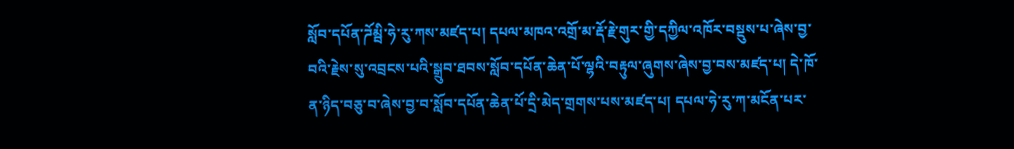སློབ་དཔོན་ཌོམྦི་ཧེ་རུ་ཀས་མཛད་པ། དཔལ་མཁའ་འགྲོ་མ་རྡོ་རྗེ་གུར་གྱི་དཀྱིལ་འཁོར་བསྡུས་པ་ཞེས་བྱ་བའི་རྗེས་སུ་འབྲངས་པའི་སྒྲུབ་ཐབས་སློབ་དཔོན་ཆེན་པོ་ལྷའི་བརྟུལ་ཞུགས་ཞེས་བྱ་བས་མཛད་པ། དེ་ཁོ་ན་ཉིད་བཅུ་བ་ཞེས་བྱ་བ་སློབ་དཔོན་ཆེན་པོ་དྲི་མེད་གྲགས་པས་མཛད་པ། དཔལ་ཧེ་རུ་ཀ་མངོན་པར་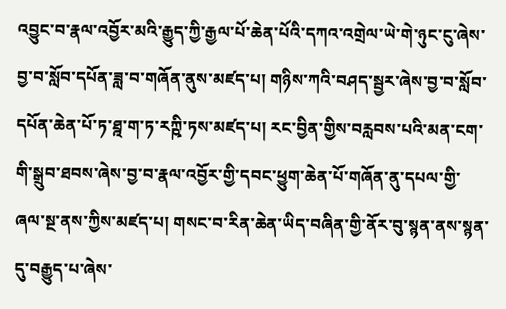འབྱུང་བ་རྣལ་འབྱོར་མའི་རྒྱུད་ཀྱི་རྒྱལ་པོ་ཆེན་པོའི་དཀའ་འགྲེལ་ཡེ་གེ་ཉུང་ངུ་ཞེས་བྱ་བ་སློབ་དཔོན་ཟླ་བ་གཞོན་ནུས་མཛད་པ། གཉིས་ཀའི་བཤད་སྦྱར་ཞེས་བྱ་བ་སློབ་དཔོན་ཆེན་པོ་ཏ་ཐྰ་ག་ཏ་རཀྵི་ཏས་མཛད་པ། རང་བྱིན་གྱིས་བརླབས་པའི་མན་ངག་གི་སྒྲུབ་ཐབས་ཞེས་བྱ་བ་རྣལ་འབྱོར་གྱི་དབང་ཕྱུག་ཆེན་པོ་གཞོན་ནུ་དཔལ་གྱི་ཞལ་སྔ་ནས་ཀྱིས་མཛད་པ། གསང་བ་རིན་ཆེན་ཡིད་བཞིན་གྱི་ནོར་བུ་སྙན་ནས་སྙན་དུ་བརྒྱུད་པ་ཞེས་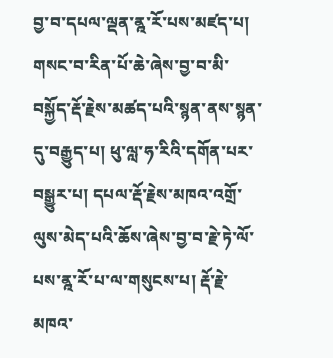བྱ་བ་དཔལ་ལྡན་ནྰ་རོ་པས་མཛད་པ། གསང་བ་རིན་པོ་ཆེ་ཞེས་བྱ་བ་མི་བསྐྱོད་རྡོ་རྗེས་མཚད་པའི་སྙན་ནས་སྙན་དུ་བརྒྱུད་པ། ཕུ་ལླ་ཧ་རིའི་དགོན་པར་བསྒྱུར་པ། དཔལ་རྡོ་རྗེས་མཁའ་འགྲོ་ལུས་མེད་པའི་ཆོས་ཞེས་བྱ་བ་རྗེ་ཏེ་ལོ་པས་ནྰ་རོ་པ་ལ་གསུངས་པ། རྡོ་རྗེ་མཁའ་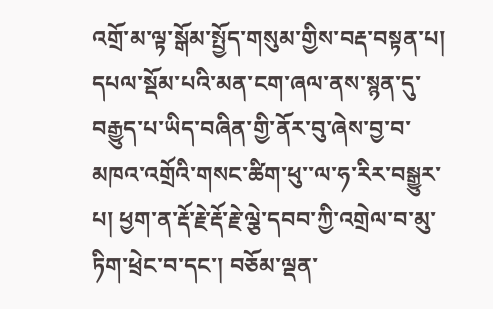འགྲོ་མ་ལྟ་སྒོམ་སྤྱོད་གསུམ་གྱིས་བརྡ་བསྟན་པ། དཔལ་སྡོམ་པའི་མན་ངག་ཞལ་ནས་སྙན་དུ་བརྒྱུད་པ་ཡིད་བཞིན་གྱི་ནོར་བུ་ཞེས་བྱ་བ་མཁའ་འགྲོའི་གསང་ཚིག་ཕུ་་ལ་ཧ་རིར་བསྒྱུར་པ། ཕྱག་ན་རྡོ་རྗེ་རྡོ་རྗེ་ལྕེ་དབབ་ཀྱི་འགྲེལ་བ་མུ་ཏིག་ཕྲེང་བ་དང་། བཅོམ་ལྡན་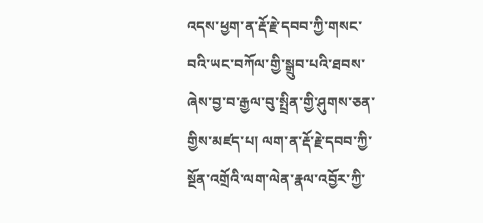འདས་ཕྱག་ན་རྡོ་རྗེ་དབབ་ཀྱི་གསང་བའི་ཡང་བཀོལ་གྱི་སྒྲུབ་པའི་ཐབས་ཞེས་བྱ་བ་རྒྱལ་བུ་སྤྲིན་གྱི་ཤུགས་ཅན་གྱིས་མཛད་པ། ལག་ན་རྡོ་རྗེ་དབབ་ཀྱི་སྔོན་འགྲོའི་ལག་ལེན་རྣལ་འབྱོར་ཀྱི་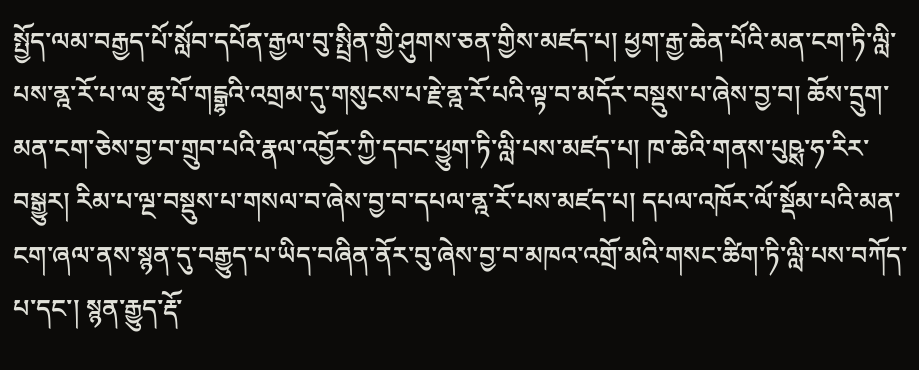སྤྱོད་ལམ་བརྒྱད་པོ་སློབ་དཔོན་རྒྱལ་བུ་སྤྲིན་གྱི་ཤུགས་ཅན་གྱིས་མཛད་པ། ཕྱག་རྒྱ་ཆེན་པོའི་མན་ངག་ཏི་ལླི་པས་ནྰ་རོ་པ་ལ་ཆུ་པོ་གངྒྷའི་འགྲམ་དུ་གསུངས་པ་རྗེ་ནྰ་རོ་པའི་ལྟ་བ་མདོར་བསྡུས་པ་ཞེས་བྱ་བ། ཆོས་དྲུག་མན་ངག་ཅེས་བྱ་བ་གྲུབ་པའི་རྣལ་འབྱོར་ཀྱི་དབང་ཕྱུག་ཏི་ལླི་པས་མཛད་པ། ཁ་ཆེའི་གནས་པུཥྶ་ཧ་རིར་བསྒྱུར། རིམ་པ་ལྔ་བསྡུས་པ་གསལ་བ་ཞེས་བྱ་བ་དཔལ་ནྰ་རོ་པས་མཛད་པ། དཔལ་འཁོར་ལོ་སྡོམ་པའི་མན་ངག་ཞལ་ནས་སྙན་དུ་བརྒྱུད་པ་ཡིད་བཞིན་ནོར་བུ་ཞེས་བྱ་བ་མཁའ་འགྲོ་མའི་གསང་ཚིག་ཏི་ལླི་པས་བཀོད་པ་དང་། སྙན་རྒྱུད་རྡོ་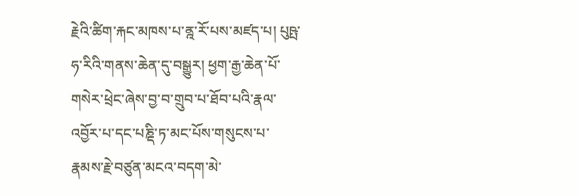རྗེའི་ཚིག་རྐང་མཁས་པ་ནྰ་རོ་པས་མཛད་པ། པུཥྤ་ཧ་རིའི་གནས་ཆེན་དུ་བསྒྱུར། ཕྱག་རྒྱ་ཆེན་པོ་གསེར་ཕྲེང་ཞེས་བྱ་བ་གྲུབ་པ་ཐོབ་པའི་རྣལ་འབྱོར་པ་དང་པཎྡི་ཏ་མང་པོས་གསུངས་པ་རྣམས་རྗེ་བཙུན་མངའ་བདག་མེ་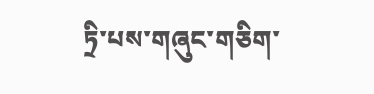ཏྲི་པས་གཞུང་གཅིག་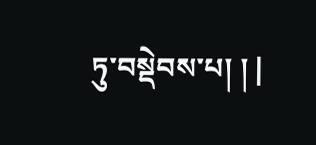ཏུ་བསྡེབས་པ། ། |